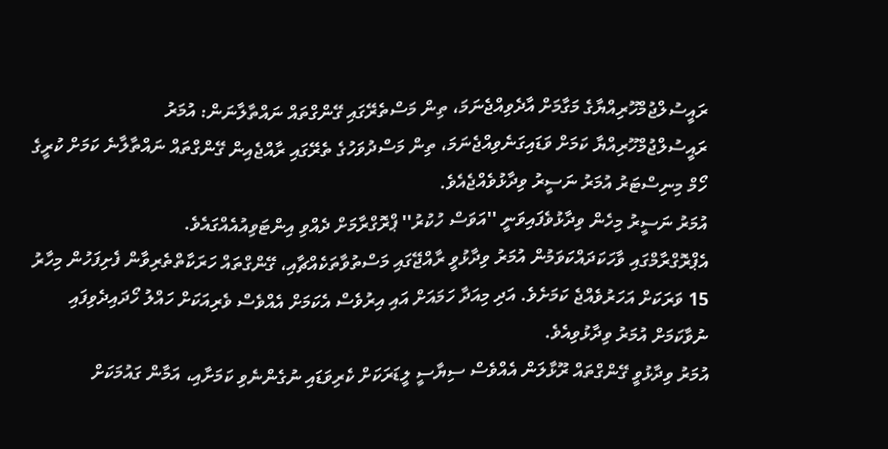ރައީސުލްޖުމްހޫރިއްޔާގެ މަގާމަށް އާދެވިއްޖެނަމަ، ތިން މަސްތެރޭގައި ގޭންގްތައް ނައްތާލާނަން: އުމަރު
ރައީސުލްޖުމްހޫރިއްޔާ ކަމަށް ވަޑައިގަނެވިއްޖެނަމަ، ތިން މަސްދުވަހުގެ ތެރޭގައި ރާއްޖެއިން ގޭންގްތައް ނައްތާލާނެ ކަމަށް ކުރީގެ ހޯމް މިނިސްޓަރު އުމަރު ނަސީރު ވިދާޅުވެއްޖެއެވެ.
އުމަރު ނަސީރު މިހެން ވިދާޅުވެފައިވަނީ ''އަވަސް ހުކުރު'' ޕްރޮގްރާމަށް ދެއްވި އިންޓަވިއުއެއްގައެވެ.
އެޕްރޮގްރާމްގައި ވާހަކަދައްކަވަމުން އުމަރު ވިދާޅުވީ ރާއްޖޭގައި މަސްތުވާތަކެއްޗާއި، ގޭންގްތައް ހަރަކާތްތެރިވާން ފެށިފަހުން މިހާރު 15 ވަރަކަށް އަހަރުވެއްޖެ ކަމަށެވެ. އަދި މިއަދާ ހަމައަށް އައި އިރުވެސް އެކަމަށް އެއްވެސް ވެރިއަކަށް ހައްލު ހޯދައިދެވިފައި ނުވާކަމަށް އުމަރު ވިދާޅުވިއެވެ.
އުމަރު ވިދާޅުވީ ގޭންގްތައް ރޫޅާލަން އެއްވެސް ސިޔާސީ ލީޑަރަކަށް ކެރިވަޑައި ނުގެންނެވި ކަމަށާއި، އަމާން ގައުމަކަށް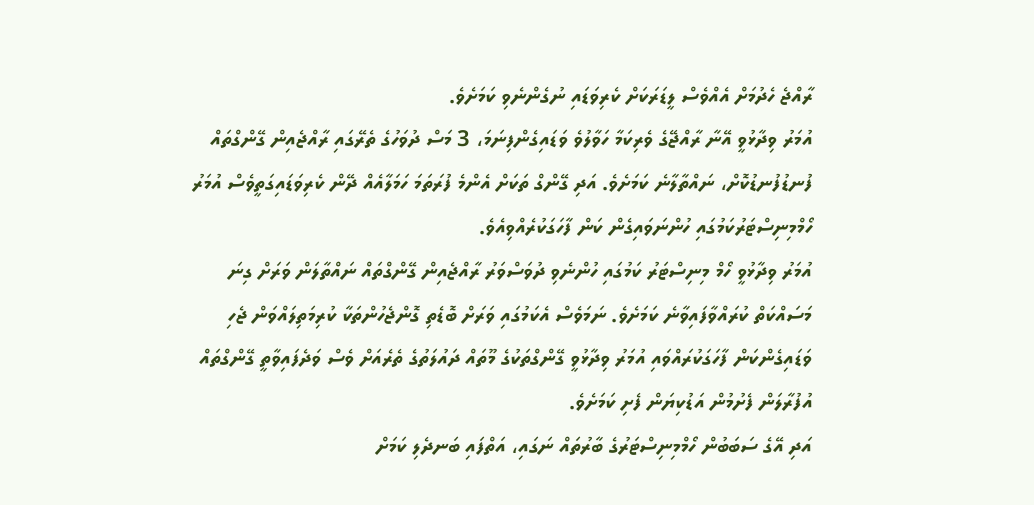ރާއްޖެ ހެދުމަށް އެއްވެސް ލީޑަރަކަށް ކެރިވަޑައި ނުގެންނެވި ކަމަށެވެ.
އުމަރު ވިދާޅުވީ އޭނާ ރާއްޖޭގެ ވެރިކަމާ ހަވާލުވެ ވަޑައިގެންފިނަމަ، 3 މަސް ދުވަހުގެ ތެރޭގައި ރާއްޖެއިން ގޭންގްތައް ފުނޑުފުނޑުކޮށް، ނައްތާލާނެ ކަމަށެވެ. އަދި ގޭންގް ތަކަށް އެންމެ ފުރަތަމަ ހަމަލާއެއް ދޭން ކެރިވަޑައިގަތީވެސް އުމަރު ހޯމްމިނިސްޓަރުކަމުގައި ހުންނަވައިގެން ކަން ފާހަގަކުރެއްވިއެވެ.
އުމަރު ވިދާޅުވީ ހޯމް މިނިސްޓަރު ކަމުގައި ހުންނެވި ދުވަސްވަރު ރާއްޖެއިން ގޭންގްތައް ނައްތާލަން ވަރަށް ގިނަ މަސައްކަތް ކުރައްވާފައިވާނެ ކަމަށެވެ. ނަމަވެސް އެކަމުގައި ވަރަށް ބޮޑެތި ގޮންޖެހުންތަކާ ކުރިމަތިލައްވަން ޖެހި ވަޑައިގެންކަން ފާހަގަކުރައްވައި އުމަރު ވިދާޅުވީ ގޭންގްތަކުގެ މޫތައް ދައުލަތުގެ ތެރެއަށް ވެސް ވަދެފައިވާތީ ގޭންގްތައް އުފުރާލަން ފެށުމުން އަޑުކިޔަން ފެށި ކަމަށެވެ.
އަދި އޭގެ ސަބަބުން ހޯމްމިނިސްޓަރުގެ ބާރުތައް ނަގައި، އަތްފައި ބަނދެލި ކަމަށް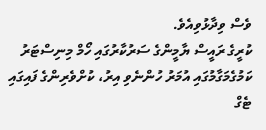ވެސް ވިދާޅުވިއެވެ.
ކުރީގެ ރައީސް ޔާމީންގެ ސަރުކާރުގައި ހޯމް މިނިސްޓަރު ކަމުގެމަގާމުގައި އުމަރު ހުންނެވި އިރު، ކުށްވެރިންގެ ފައިގައި ޓެގް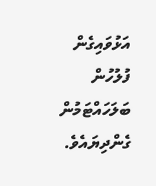އަޅުވައިގެން ފުލުހުން ބަލަހައްޓަމުން ގެންދިޔައެވެ.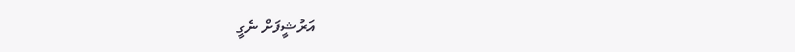އަރުޝީފަށް ނެގީ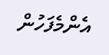އެންމެފަހުން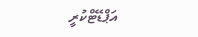އަޕްޑޭޓްކުރީ